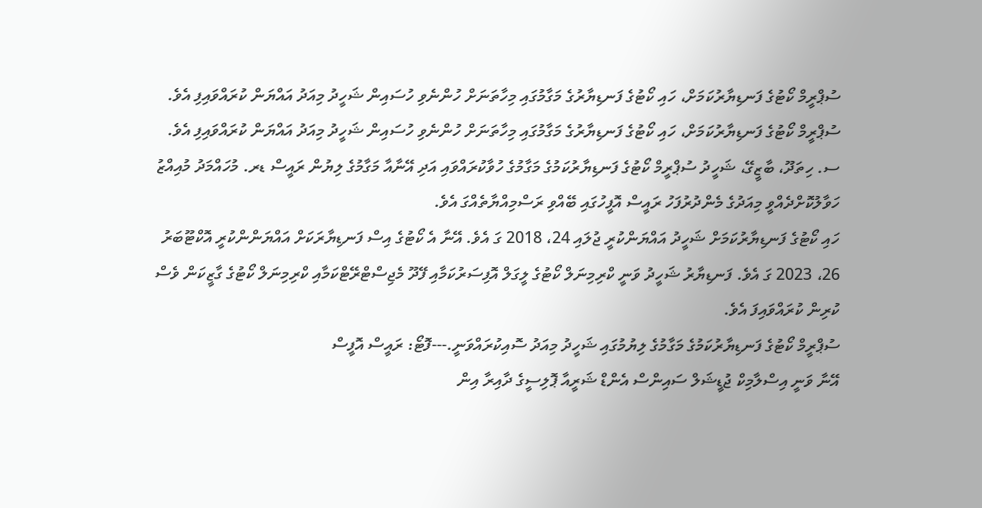ސުޕްރީމް ކޯޓުގެ ފަނޑިޔާރުކަމަށް، ހައި ކޯޓުގެ ފަނޑިޔާރުގެ މަގާމުގައި މިހާތަނަށް ހުންނެވި ހުސައިން ޝަހީދު މިއަދު އައްޔަން ކުރައްވައިފި އެވެ.
ސުޕްރީމް ކޯޓުގެ ފަނޑިޔާރުކަމަށް، ހައި ކޯޓުގެ ފަނޑިޔާރުގެ މަގާމުގައި މިހާތަނަށް ހުންނެވި ހުސައިން ޝަހީދު މިއަދު އައްޔަން ކުރައްވައިފި އެވެ.
ސ. ހިތަދޫ، ބާޒީގޭ، ޝަހީދު ސުޕްރީމް ކޯޓުގެ ފަނޑިޔާރުކަމުގެ މަގާމުގެ ހުވާކުރައްވައި އަދި އޭނާއާ މަގާމުގެ ލިޔުން ރައީސް ޑރ. މުހައްމަދު މުއިއްޒު ހަވާލުކޮށްދެއްވީ މިއަދުގެ މެންދުރުފަހު ރައީސް އޮފީހުގައި ބޭއްވި ރަސްމިއްޔާތެއްގަ އެވެ.
ހައި ކޯޓުގެ ފަނޑިޔާރުކަމަށް ޝަހީދު އައްޔަންކުރީ ޖުލައި 24، 2018 ގަ އެވެ. އޭނާ އެ ކޯޓުގެ އިސް ފަނޑިޔާރަކަށް އައްޔަންންކުރީ އޮކްޓޫބަރު 26، 2023 ގަ އެވެ. ފަނޑިޔާރު ޝަހީދު ވަނީ ކްރިމިނަލް ކޯޓުގެ ލީގަލް އޮފިސަރުކަމާއި ފޭދޫ މެޖިސްޓްރޭޓްކަމާއި ކްރިމިނަލް ކޯޓުގެ ގާޒީކަން ވެސް ކުރިން ކުރައްވައިފަ އެވެ.
ސުޕްރީމް ކޯޓުގެ ފަނޑިޔާރުކަމުގެ މަގާމުގެ ލިޔުމުގައި ޝަހީދު މިއަދު ސޮއިކުރައްވަނީ.---ފޮޓޯ: ރައީސް އޮފީސް
އޭނާ ވަނީ އިސްލާމިކް ޖުޑީޝަލް ސައިންސް އެންޑް ޝަރީއާ ޕޮލިސީގެ ދާއިރާ އިން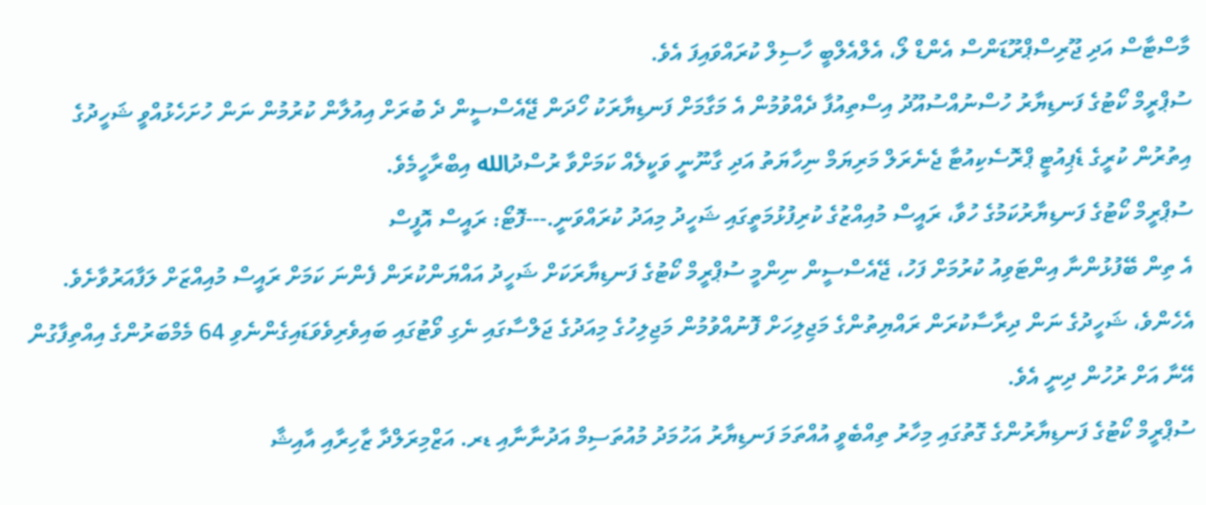މާސްޓާސް އަދި ޖޫރިސްޕްރޫޑަންސް އެންޑް ލޯ، އެލްއެލްބީ ހާސިލް ކުރައްވައިފަ އެވެ.
ސުޕްރީމް ކޯޓުގެ ފަނޑިޔާރު ހުސްނުއްސުއޫދު އިސްތިއުފާ ދެއްވުމުން އެ މަގާމަށް ފަނޑިޔާރަކު ހޯދަން ޖޭއެސްސީން ދެ ބުރަށް އިއުލާން ކުރުމުން ނަން ހުށަހެޅުއްވީ ޝަހީދުގެ އިތުރުން ކުރީގެ ޑެޕިއުޓީ ޕްރޮސެކިއުޓާ ޖެނެރަލް މަރިޔަމް ނިހާޔަތު އަދި ގާނޫނީ ވަކީލެއް ކަމަށްވާ ރުސްދުالله އިބްރާހީމެވެ.
ސުޕްރީމް ކޯޓުގެ ފަނޑިޔާރުކަމުގެ ހުވާ، ރައީސް މުއިއްޒުގެ ކުރިފުޅުމަތީގައި ޝަހީދު މިއަދު ކުރައްވަނީ.---ފޮޓޯ: ރައީސް އޮފީސް
އެ ތިން ބޭފުޅުންނާ އިންޓަވިއު ކުރުމަށް ފަހު، ޖޭއެސްސީން ނިންމީ ސުޕްރީމް ކޯޓުގެ ފަނޑިޔާރަކަށް ޝަހީދު އައްޔަންކުރަން ފެންނަ ކަމަށް ރައީސް މުއިއްޒަށް ލަފާއަރުވާށެވެ. އެހެންވެ، ޝަހީދުގެ ނަން ދިރާސާކުރަން ރައްޔިތުންގެ މަޖިލިހަށް ފޮނުއްވުމުން މަޖިލިހުގެ މިއަދުގެ ޖަލްސާގައި ނެގި ވޯޓުގައި ބައިވެރިވެވަޑައިގެންނެވި 64 މެމްބަރުންގެ އިއްތިފާގުން އޭނާ އަށް ރުހުން ދިނީ އެވެ.
ސުޕްރީމް ކޯޓުގެ ފަނޑިޔާރުންގެ ގޮތުގައި މިހާރު ތިއްބެވީ އުއްތަމަ ފަނޑިޔާރު އަހުމަދު މުއުތަސިމް އަދުނާނާއި ޑރ. އަޒްމިރަލްދާ ޒާހިރާއި އާއިޝާ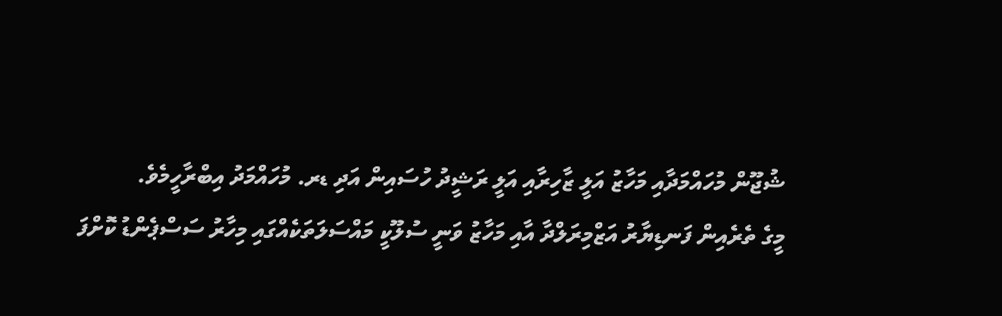ޝުޖޫން މުހައްމަދާއި މަހާޒު އަލީ ޒާހިރާއި އަލީ ރަޝީދު ހުސައިން އަދި ޑރ. މުހައްމަދު އިބްރާހީމެވެ.
މީގެ ތެރެއިން ފަނޑިޔާރު އަޒްމިރަލްދާ އާއި މަހާޒު ވަނީ ސުލޫކީ މައްސަލަތަކެއްގައި މިހާރު ސަސްޕެންޑު ކޮށްފަ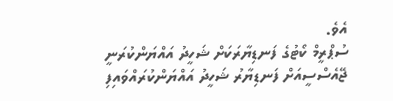އެވެ.
ސުޕްރީމް ކޯޓުގެ ފަނޑިޔާރަކަށް ޝަހީދު އައްޔަންކުރަނީ
ޖޭއެސްސީއަށް ފަނޑިޔާރު ޝަހީދު އައްޔަންކުރައްވައިފި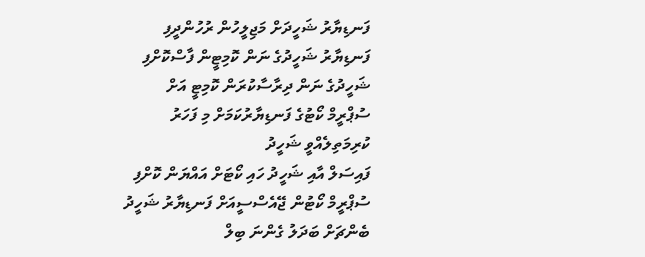ފަނޑިޔާރު ޝަހީދަށް މަޖިލީހުން ރުހުންދީފި
ފަނޑިޔާރު ޝަހީދުގެ ނަން ކޮމިޓީން ފާސްކޮށްފި
ޝަހީދުގެ ނަން ދިރާސާކުރަން ކޮމިޓީ އަށް
ސުޕްރީމް ކޯޓުގެ ފަނޑިޔާރުކަމަށް މި ފަހަރު ކުރިމަތިލެއްވީ ޝަހީދު
ފައިސަލް އާއި ޝަހީދު ހައި ކޯޓަށް އައްޔަން ކޮށްފި
ސުޕްރީމް ކޯޓުން ޖޭއެސްސީއަށް ފަނޑިޔާރު ޝަހީދު
ބެންޗަށް ބަދަލު ގެންނަ ބިލް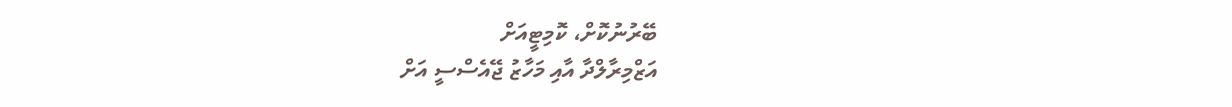ބޭރުނުކޮށް، ކޮމިޓީއަށް
އަޒްމިރާލްދާ އާއި މަހާޒު ޖޭއެސްސީ އަށް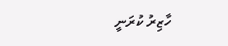ހާޒިރު ކުރަނީ